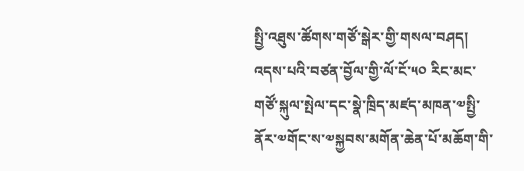སྤྱི་འཐུས་ཚོགས་གཙོ་སྒེར་གྱི་གསལ་བཤད།
འདས་པའི་བཙན་བྱོལ་གྱི་ལོ་ངོ་༥༠ རིང་མང་གཙོ་སྐུལ་སྤེལ་དང་སྣེ་ཁྲིད་མཛད་མཁན་༧སྤྱི་ནོར་༧གོང་ས་༧སྐྱབས་མགོན་ཆེན་པོ་མཆོག་གི་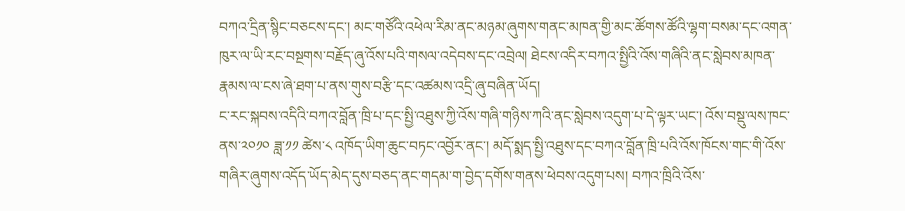བཀའ་དྲིན་སྙིང་བཅངས་དང་། མང་གཙོའི་འཕེལ་རིམ་ནང་མཉམ་ཞུགས་གནང་མཁན་གྱི་མང་ཚོགས་ཚོའི་ལྷག་བསམ་དང་འགན་ཁུར་ལ་ཡི་རང་བསྔགས་བརྗོད་ཞུ་འོས་པའི་གསལ་འདེབས་དང་འབྲེལ། ཐེངས་འདིར་བཀའ་སྤྱིའི་འོས་གཞིའི་ནང་སླེབས་མཁན་རྣམས་ལ་ངས་ཞེ་ཐག་པ་ནས་གུས་བརྩི་དང་འཚམས་འདྲི་ཞུ་བཞིན་ཡོད།
ང་རང་སྐབས་འདིའི་བཀའ་བློན་ཁྲི་པ་དང་སྤྱི་འཐུས་ཀྱི་འོས་གཞི་གཉིས་ཀའི་ནང་སླེབས་འདུག་པ་དེ་ལྟར་ཡང་། འོས་བསྡུ་ལས་ཁང་ནས་༢༠༡༠ ཟླ་༡༡ ཚེས་༨ འཁོད་ཡིག་ཆུང་བཏང་འབྱོར་ནང་། མདོ་སྨད་སྤྱི་འཐུས་དང་བཀའ་བློན་ཁྲི་པའི་འོས་ཁོངས་གང་གི་འོས་གཞིར་ཞུགས་འདོད་ཡོད་མེད་དུས་བཅད་ནང་གདམ་ག་བྱེད་དགོས་གནས་ཕེབས་འདུག་པས། བཀའ་ཁྲིའི་འོས་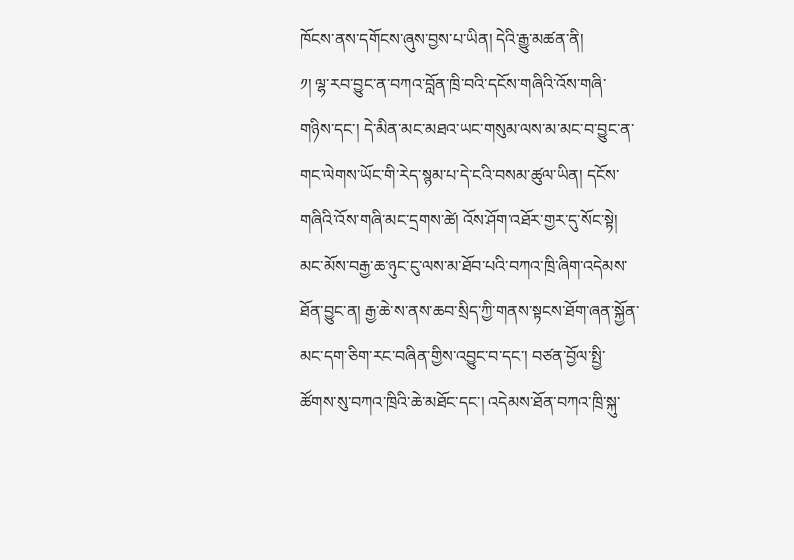ཁོངས་ནས་དགོངས་ཞུས་བྱས་པ་ཡིན། དེའི་རྒྱུ་མཚན་ནི།
༡། ལྷ་རབ་བྱུང་ན་བཀའ་བློན་ཁྲི་བའི་དངོས་གཞིའི་འོས་གཞི་གཉིས་དང་། དེ་མིན་མང་མཐའ་ཡང་གསུམ་ལས་མ་མང་བ་བྱུང་ན་གང་ལེགས་ཡོང་གི་རེད་སྙམ་པ་དེ་ངའི་བསམ་ཚུལ་ཡིན། དངོས་གཞིའི་འོས་གཞི་མང་དྲགས་ཚེ། འོས་ཤོག་འཐོར་གྱར་དུ་སོང་སྟེ། མང་མོས་བརྒྱ་ཆ་ཉུང་ངུ་ལས་མ་ཐོབ་པའི་བཀའ་ཁྲི་ཞིག་འདེམས་ཐོན་བྱུང་ན། རྒྱ་ཆེ་ས་ནས་ཆབ་སྲིད་ཀྱི་གནས་སྟངས་ཐོག་ཞན་སྐྱོན་མང་དག་ཅིག་རང་བཞིན་གྱིས་འབྱུང་བ་དང་། བཙན་བྱོལ་སྤྱི་ཚོགས་སུ་བཀའ་ཁྲིའི་ཆེ་མཐོང་དང་། འདེམས་ཐོན་བཀའ་ཁྲི་སྐུ་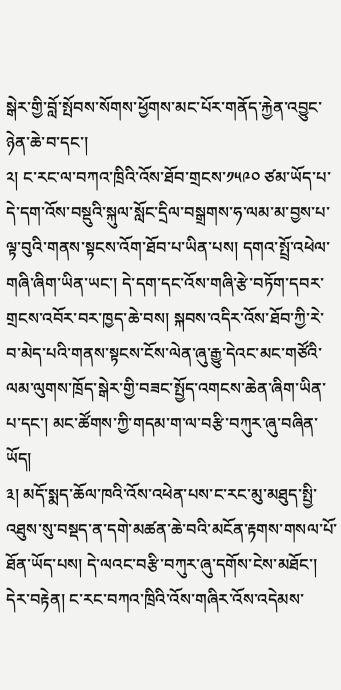སྒེར་གྱི་བློ་སྤོབས་སོགས་ཕྱོགས་མང་པོར་གནོད་རྐྱེན་འབྱུང་ཉེན་ཆེ་བ་དང་།
༢། ང་རང་ལ་བཀའ་ཁྲིའི་འོས་ཐོབ་གྲངས་༡༥༩༠ ཙམ་ཡོད་པ་དེ་དག་འོས་བསྡུའི་སྐུལ་སློང་དྲིལ་བསྒྲགས་ཧ་ལམ་མ་བྱས་པ་ལྟ་བུའི་གནས་སྟངས་འོག་ཐོབ་པ་ཡིན་པས། དགའ་སྤྲོ་འཕེལ་གཞི་ཞིག་ཡིན་ཡང་། དེ་དག་དང་འོས་གཞི་རྩེ་བཏོག་དབར་གྲངས་འབོར་བར་ཁྱད་ཆེ་བས། སྐབས་འདིར་འོས་ཐོབ་ཀྱི་རེ་བ་མེད་པའི་གནས་སྟངས་ངོས་ལེན་ཞུ་རྒྱུ་དེའང་མང་གཙོའི་ལམ་ལུགས་ཁྲོད་སྒེར་གྱི་བཟང་སྤྱོད་འགངས་ཆེན་ཞིག་ཡིན་པ་དང་། མང་ཚོགས་ཀྱི་གདམ་ག་ལ་བརྩི་བཀུར་ཞུ་བཞིན་ཡོད།
༣། མདོ་སྨད་ཆོལ་ཁའི་འོས་འཕེན་པས་ང་རང་མུ་མཐུད་སྤྱི་འཐུས་སུ་བསྡད་ན་དགེ་མཚན་ཆེ་བའི་མངོན་རྟགས་གསལ་པོ་ཐོན་ཡོད་པས། དེ་ལའང་བརྩི་བཀུར་ཞུ་དགོས་ངེས་མཐོང་།
དེར་བརྟེན། ང་རང་བཀའ་ཁྲིའི་འོས་གཞིར་འོས་འདེམས་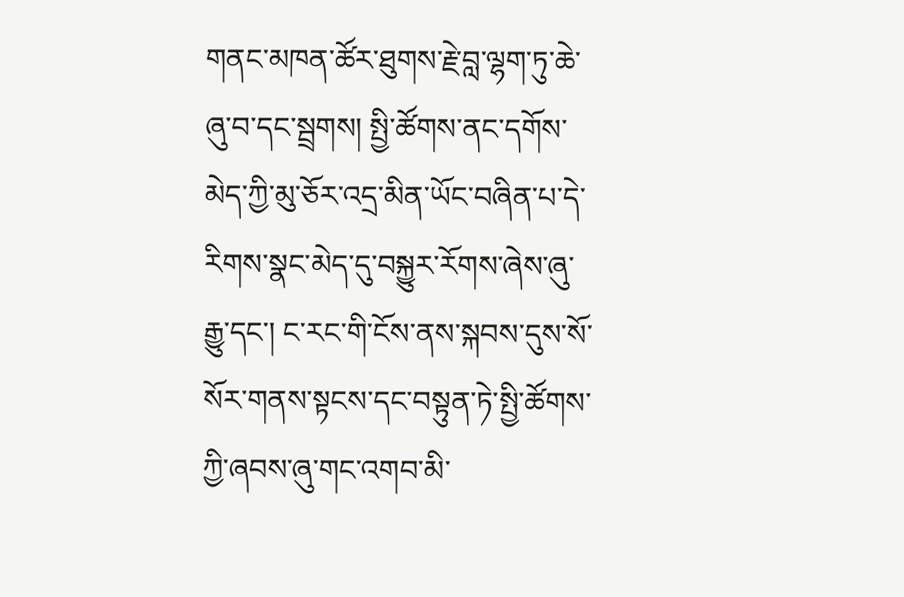གནང་མཁན་ཚོར་ཐུགས་རྗེ་བླ་ལྷག་ཏུ་ཆེ་ཞུ་བ་དང་སྦྲགས། སྤྱི་ཚོགས་ནང་དགོས་མེད་ཀྱི་མུ་ཅོར་འདྲ་མིན་ཡོང་བཞིན་པ་དེ་རིགས་སྣང་མེད་དུ་བསྐྱུར་རོགས་ཞེས་ཞུ་རྒྱུ་དང་། ང་རང་གི་ངོས་ནས་སྐབས་དུས་སོ་སོར་གནས་སྟངས་དང་བསྟུན་ཏེ་སྤྱི་ཚོགས་ཀྱི་ཞབས་ཞུ་གང་འགབ་མི་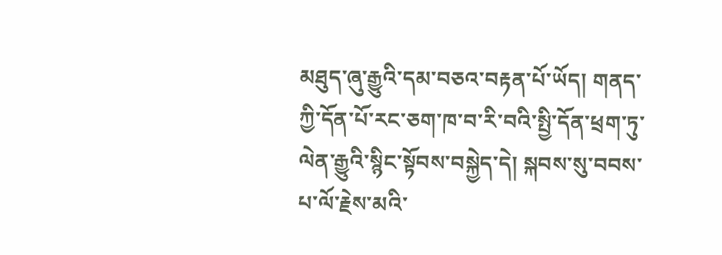མཐུད་ཞུ་རྒྱུའི་དམ་བཅའ་བརྟན་པོ་ཡོད། གནད་ཀྱི་དོན་པོ་རང་ཅག་ཁ་བ་རི་བའི་སྤྱི་དོན་ཕྲག་ཏུ་ལེན་རྒྱུའི་སྙིང་སྟོབས་བསྐྱེད་དེ། སྐབས་སུ་བབས་པ་ལོ་རྗེས་མའི་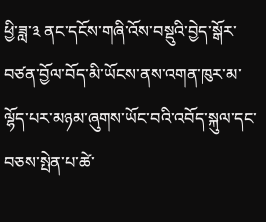ཕྱི་ཟླ་༣ ནང་དངོས་གཞི་འོས་བསྡུའི་བྱེད་སྒོར་བཙན་བྱོལ་བོད་མི་ཡོངས་ནས་འགན་ཁུར་མ་ལྷོད་པར་མཉམ་ཞུགས་ཡོང་བའི་འབོད་སྐུལ་དང་བཅས་སྤེན་པ་ཚེ་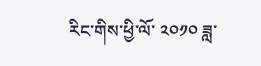རིང་གིས་ཕྱི་ལོ་ ༢༠༡༠ ཟླ་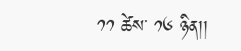༡༡ ཚེས་ ༡༦ ཉིན།།